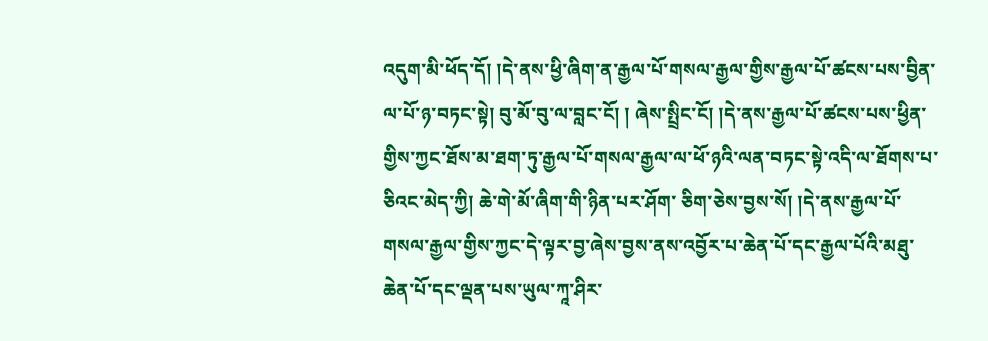འདུག་མི་ཕོད་དོ། །དེ་ནས་ཕྱི་ཞིག་ན་རྒྱལ་པོ་གསལ་རྒྱལ་གྱིས་རྒྱལ་པོ་ཚངས་པས་བྱིན་ལ་པོ་ཉ་བཏང་སྟེ། བུ་མོ་བུ་ལ་བླང་ངོ། ། ཞེས་སྤྲིང་ངོ། །དེ་ནས་རྒྱལ་པོ་ཚངས་པས་ཕྱིན་གྱིས་ཀྱང་ཐོས་མ་ཐག་ཏུ་རྒྱལ་པོ་གསལ་རྒྱལ་ལ་ཕོ་ཉའི་ལན་བཏང་སྟེ་འདི་ལ་ཐོགས་པ་ཅིའང་མེད་ཀྱི། ཆེ་གེ་མོ་ཞིག་གི་ཉིན་པར་ཤོག་ ཅིག་ཅེས་བྱས་སོ། །དེ་ནས་རྒྱལ་པོ་གསལ་རྒྱལ་གྱིས་ཀྱང་དེ་ལྟར་བྱ་ཞེས་བྱས་ནས་འབྱོར་པ་ཆེན་པོ་དང་རྒྱལ་པོའི་མཐུ་ཆེན་པོ་དང་ལྡན་པས་ཡུལ་ཀཱ་ཤིར་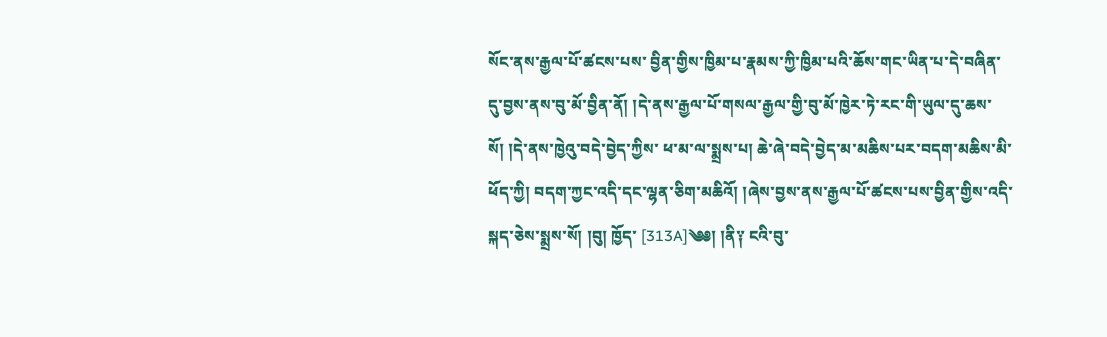སོང་ནས་རྒྱལ་པོ་ཚངས་པས་ བྱིན་གྱིས་ཁྱིམ་པ་རྣམས་ཀྱི་ཁྱིམ་པའི་ཆོས་གང་ཡིན་པ་དེ་བཞིན་དུ་བྱས་ནས་བུ་མོ་བྱིན་ནོ། །དེ་ནས་རྒྱལ་པོ་གསལ་རྒྱལ་གྱི་བུ་མོ་ཁྱེར་ཏེ་རང་གི་ཡུལ་དུ་ཆས་སོ། །དེ་ནས་ཁྱེའུ་བདེ་བྱེད་ཀྱིས་ ཕ་མ་ལ་སྨྲས་པ། ཆེ་ཞེ་བདེ་བྱེད་མ་མཆིས་པར་བདག་མཆིས་མི་ཕོད་ཀྱི། བདག་ཀྱང་འདི་དང་ལྷན་ཅིག་མཆིའོ། །ཞེས་བྱས་ནས་རྒྱལ་པོ་ཚངས་པས་བྱིན་གྱིས་འདི་སྐད་ཅེས་སྨྲས་སོ། །བུ། ཁྱོད་ [313A]༄༅། །ནི༑ ངའི་བུ་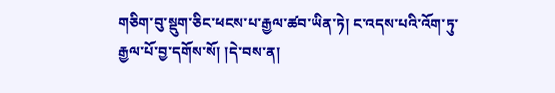གཅིག་བུ་སྡུག་ཅིང་ཕངས་པ་རྒྱལ་ཚབ་ཡིན་ཏེ། ང་འདས་པའི་འོག་ཏུ་རྒྱལ་པོ་བྱ་དགོས་སོ། །དེ་བས་ན།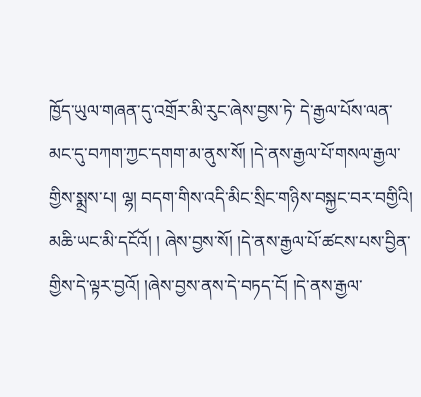ཁྱོད་ཡུལ་གཞན་དུ་འགྲོར་མི་རུང་ཞེས་བྱས་ཏེ་ དེ་རྒྱལ་པོས་ལན་མང་དུ་བཀག་ཀྱང་དགག་མ་ནུས་སོ། །དེ་ནས་རྒྱལ་པོ་གསལ་རྒྱལ་གྱིས་སྨྲས་པ། ལྷ། བདག་གིས་འདི་མིང་སྲིང་གཉིས་བསྐྱང་བར་བགྱིའི། མཆི་ཡང་མི་དངོའོ། ། ཞེས་བྱས་སོ། །དེ་ནས་རྒྱལ་པོ་ཚངས་པས་བྱིན་གྱིས་དེ་ལྟར་བྱའོ། །ཞེས་བྱས་ནས་དེ་བཏད་ངོ། །དེ་ནས་རྒྱལ་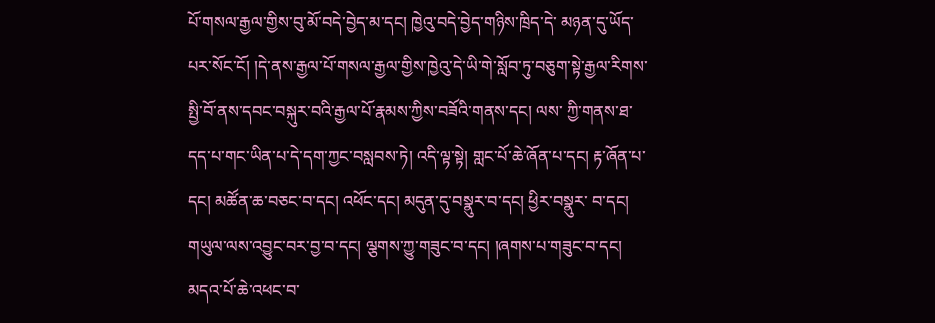པོ་གསལ་རྒྱལ་གྱིས་བུ་མོ་བདེ་བྱེད་མ་དང། ཁྱེའུ་བདེ་བྱེད་གཉིས་ཁྲིད་དེ་ མཉན་དུ་ཡོད་པར་སོང་ངོ། །དེ་ནས་རྒྱལ་པོ་གསལ་རྒྱལ་གྱིས་ཁྱེའུ་དེ་ཡི་གེ་སློབ་ཏུ་བཅུག་སྟེ་རྒྱལ་རིགས་སྤྱི་བོ་ནས་དབང་བསྐུར་བའི་རྒྱལ་པོ་རྣམས་ཀྱིས་བཟོའི་གནས་དང། ལས་ ཀྱི་གནས་ཐ་དད་པ་གང་ཡིན་པ་དེ་དག་ཀྱང་བསླབས་ཏེ། འདི་ལྟ་སྟེ། གླང་པོ་ཆེ་ཞོན་པ་དང། རྟ་ཞོན་པ་དང། མཚོན་ཆ་བཅང་བ་དང། འཕོང་དང། མདུན་དུ་བསྣུར་བ་དང། ཕྱིར་བསྣུར་ བ་དང། གཡུལ་ལས་འབྱུང་བར་བྱ་བ་དང། ལྕགས་ཀྱུ་གཟུང་བ་དང། །ཞགས་པ་གཟུང་བ་དང། མདའ་པོ་ཆེ་འཕང་བ་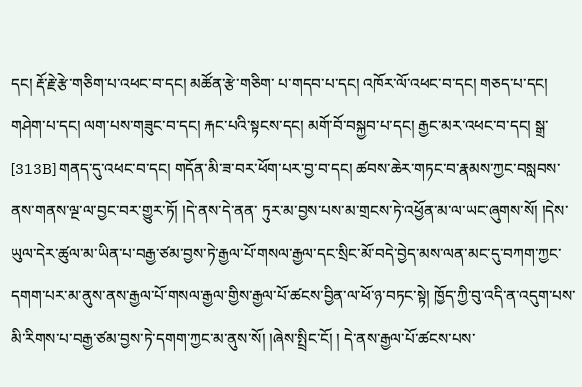དང། རྡོ་རྗེ་རྩེ་གཅིག་པ་འཕང་བ་དང། མཚོན་རྩེ་གཅིག་ པ་གདབ་པ་དང། འཁོར་ལོ་འཕང་བ་དང། གཅད་པ་དང། གཤེག་པ་དང། ལག་པས་གཟུང་བ་དང། རྐང་པའི་སྟངས་དང། མགོ་བོ་བསྐྱབ་པ་དང། རྒྱང་མར་འཕང་བ་དང། སྒྲ་ [313B] གནད་དུ་འཕང་བ་དང། གདོན་མི་ཟ་བར་ཕོག་པར་བྱ་བ་དང། ཚབས་ཆེར་གཏང་བ་རྣམས་ཀྱང་བསླབས་ནས་གནས་ལྔ་ལ་བྱང་བར་གྱུར་ཏོ། །དེ་ནས་དེ་ནན་ ཏུར་མ་བྱས་པས་མ་གྲངས་ཏེ་འཕྱོན་མ་ལ་ཡང་ཞུགས་སོ། །དེས་ཡུལ་དེར་ཚུལ་མ་ཡིན་པ་བརྒྱ་ཙམ་བྱས་ཏེ་རྒྱལ་པོ་གསལ་རྒྱལ་དང་སྲིང་མོ་བདེ་བྱེད་མས་ལན་མང་དུ་བཀག་ཀྱང་ དགག་པར་མ་ནུས་ནས་རྒྱལ་པོ་གསལ་རྒྱལ་གྱིས་རྒྱལ་པོ་ཚངས་བྱིན་ལ་ཕོ་ཉ་བཏང་སྟེ། ཁྱོད་ཀྱི་བུ་འདི་ན་འདུག་པས་མི་རིགས་པ་བརྒྱ་ཙམ་བྱས་ཏེ་དགག་ཀྱང་མ་ནུས་སོ། །ཞེས་སྤྲིང་ངོ། ། དེ་ནས་རྒྱལ་པོ་ཚངས་པས་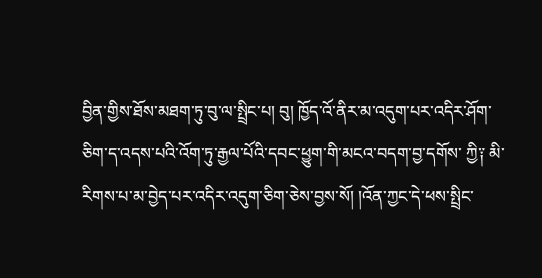བྱིན་གྱིས་ཐོས་མཐག་ཏུ་བུ་ལ་སྤྲིང་པ། བུ། ཁྱོད་འོ་ནིར་མ་འདུག་པར་འདིར་ཤོག་ཅིག་ད་འདས་པའི་འོག་ཏུ་རྒྱལ་པོའི་དབང་ཕྱུག་གི་མངའ་བདག་བྱ་དགོས་ ཀྱི༑ མི་རིགས་པ་མ་བྱེད་པར་འདིར་འདུག་ཅིག་ཅེས་བྱས་སོ། །འོན་ཀྱང་དེ་ཕས་སྤྲིང་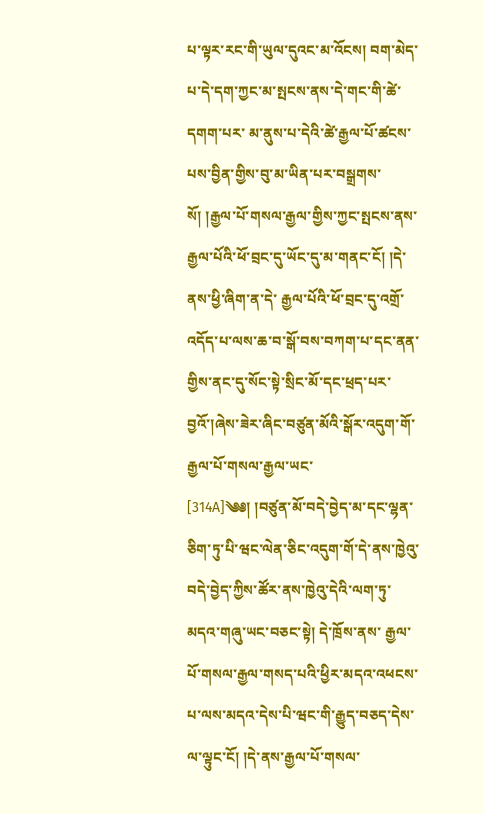པ་ལྟར་རང་གི་ཡུལ་དུའང་མ་འོངས། བག་མེད་པ་དེ་དག་ཀྱང་མ་སྤངས་ནས་དེ་གང་གི་ཚེ་དགག་པར་ མ་ནུས་པ་དེའི་ཚེ་རྒྱལ་པོ་ཚངས་པས་བྱིན་གྱིས་བུ་མ་ཡིན་པར་བསྒྲགས་སོ། །རྒྱལ་པོ་གསལ་རྒྱལ་གྱིས་ཀྱང་སྤངས་ནས་རྒྱལ་པོའི་ཕོ་བྲང་དུ་ཡོང་དུ་མ་གནང་ངོ། །དེ་ནས་ཕྱི་ཞིག་ན་དེ་ རྒྱལ་པོའི་ཕོ་བྲང་དུ་འགྲོ་འདོད་པ་ལས་ཆ་བ་སྒོ་བས་བཀག་པ་དང་ནན་གྱིས་ནང་དུ་སོང་སྟེ་སྲིང་མོ་དང་ཕྲད་པར་བྱའོ་།ཞེས་ཟེར་ཞིང་བཙུན་མོའི་སྒོར་འདུག་གོ་རྒྱལ་པོ་གསལ་རྒྱལ་ཡང་ [314A]༄༅། །བཙུན་མོ་བདེ་བྱེད་མ་དང་ལྷན་ཅིག་ཏུ་པི་ཝང་ལེན་ཅིང་འདུག་གོ་དེ་ནས་ཁྱེའུ་བདེ་བྱེད་ཀྱིས་ཚོར་ནས་ཁྱེའུ་དེའི་ལག་ཏུ་མདའ་གཞུ་ཡང་བཅང་སྟེ། དེ་ཁྲོས་ནས་ རྒྱལ་པོ་གསལ་རྒྱལ་གསད་པའི་ཕྱིར་མདའ་འཕངས་པ་ལས་མདའ་དེས་པི་ཝང་གི་རྒྱུད་བཅད་དེས་ལ་ལྟུང་ངོ། །དེ་ནས་རྒྱལ་པོ་གསལ་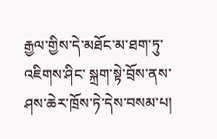རྒྱལ་གྱིས་དེ་མཐོང་མ་ཐག་ཏུ་འཇིགས་ཤིང་ སྐྲག་སྟེ་བྲོས་ནས་ཤས་ཆེར་ཁྲོས་ཏེ་དེས་བསམ་པ།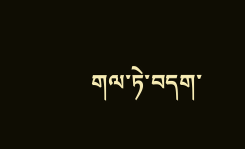གལ་ཏེ་བདག་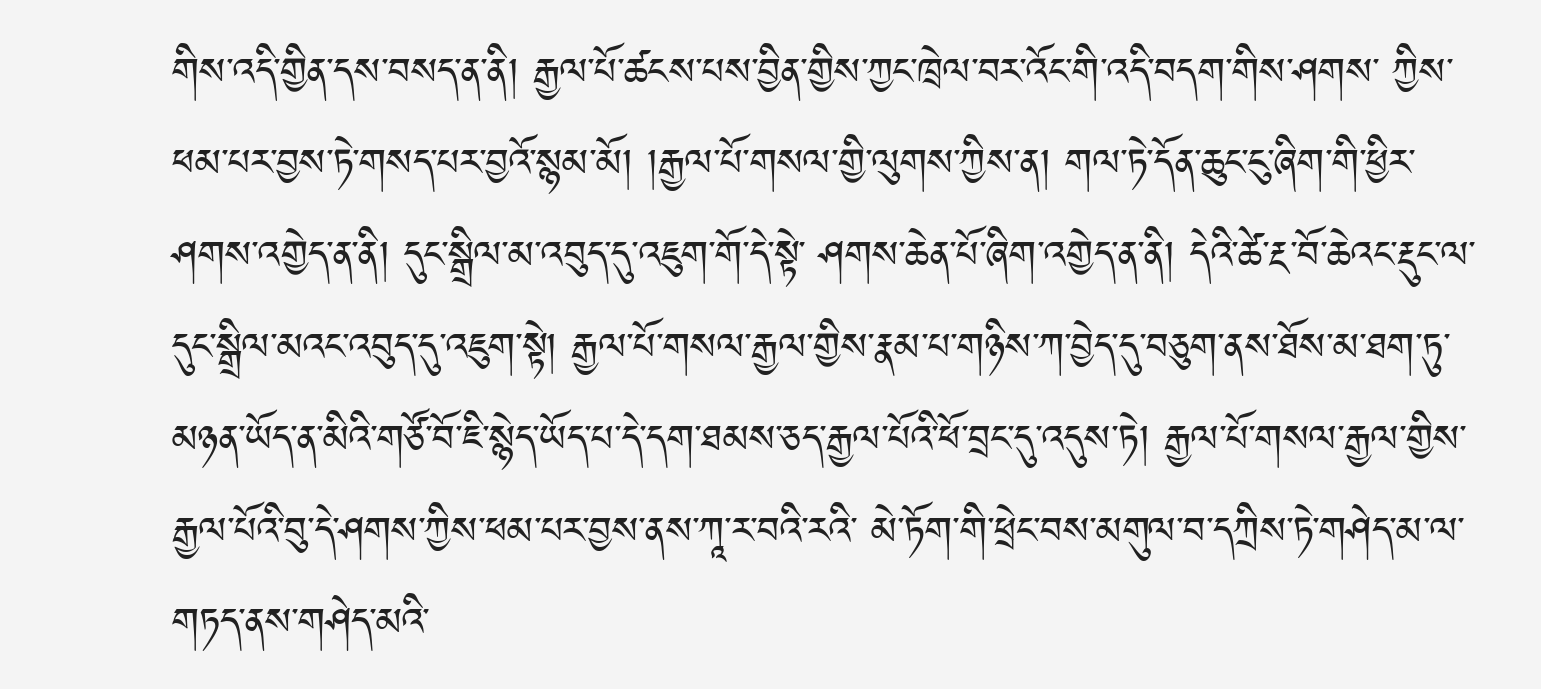གིས་འདི་གྱིན་དས་བསད་ན་ནི། རྒྱལ་པོ་ཚངས་པས་བྱིན་གྱིས་ཀྱང་ཁྲེལ་བར་འོང་གི་འདི་བདག་གིས་ཤགས་ ཀྱིས་ཕམ་པར་བྱས་ཏེ་གསད་པར་བྱའོ་སྙམ་མོ། །རྒྱལ་པོ་གསལ་གྱི་ལུགས་ཀྱིས་ན། གལ་ཏེ་དོན་ཆུང་ངུ་ཞིག་གི་ཕྱིར་ཤགས་འགྱེད་ན་ནི། དུང་སྒྲིལ་མ་འབུད་དུ་འཇུག་གོ་དེ་སྟེ་ ཤགས་ཆེན་པོ་ཞིག་འགྱེད་ན་ནི། དེའི་ཚེ་རྔ་བོ་ཆེའང་རྡུང་ལ་དུང་སྒྲིལ་མའང་འབུད་དུ་འཇུག་སྟེ། རྒྱལ་པོ་གསལ་རྒྱལ་གྱིས་རྣམ་པ་གཉིས་ཀ་བྱེད་དུ་བཅུག་ནས་ཐོས་མ་ཐག་ཏུ་ མཉན་ཡོད་ན་མིའི་གཙོ་བོ་ཇི་སྙེད་ཡོད་པ་དེ་དག་ཐམས་ཅད་རྒྱལ་པོའི་ཕོ་བྲང་དུ་འདུས་ཏེ། རྒྱལ་པོ་གསལ་རྒྱལ་གྱིས་རྒྱལ་པོའི་བུ་དེ་ཤགས་ཀྱིས་ཕམ་པར་བྱས་ནས་ཀཱ་ར་བའི་རའི་ མེ་ཏོག་གི་ཕྲེང་བས་མགུལ་བ་དཀྲིས་ཏེ་གཤེད་མ་ལ་གཏད་ནས་གཤེད་མའི་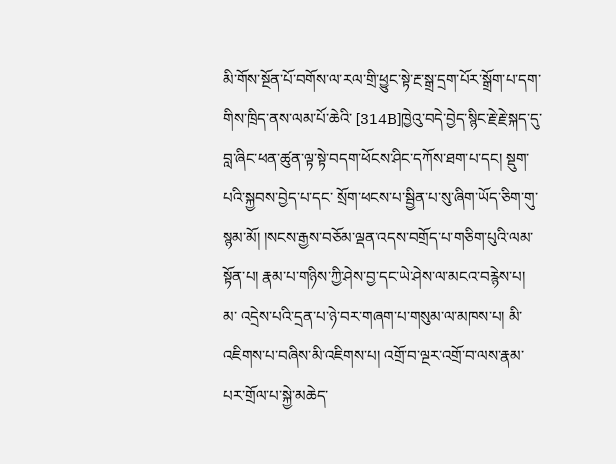མི་གོས་སྔོན་པོ་བགོས་ལ་རལ་གྲི་ཕྱུང་སྟེ་རྔ་སྒྲ་དྲག་པོར་སྒྲོག་པ་དག་གིས་ཁྲིད་ནས་ལམ་པོ་ཆེའི་ [314B]ཁྱེའུ་བདེ་བྱེད་སྙིང་རྗེ་རྗེ་སྐད་དུ་བླ་ཞིང་ཕན་ཚུན་ལྟ་སྟེ་བདག་ཕོངས་ཤིང་དཀོས་ཐག་པ་དང། སྡུག་པའི་སྐྱབས་བྱེད་པ་དང་ སྲོག་ཕངས་པ་སྦྱིན་པ་སུ་ཞིག་ཡོད་ཅིག་གུ་སྙམ་མོ། །སངས་རྒྱས་བཅོམ་ལྡན་འདས་བགྲོད་པ་གཅིག་པུའི་ལམ་སྟོན་པ། རྣམ་པ་གཉིས་ཀྱི་ཤེས་བྱ་དང་ཡེ་ཤེས་ལ་མངའ་བརྙེས་པ། མ་ འདྲེས་པའི་དྲན་པ་ཉེ་བར་གཞག་པ་གསུམ་ལ་མཁས་པ། མི་འཇིགས་པ་བཞིས་མི་འཇིགས་པ། འགྲོ་བ་ལྔར་འགྲོ་བ་ལས་རྣམ་པར་གྲོལ་པ་སྐྱེ་མཆེད་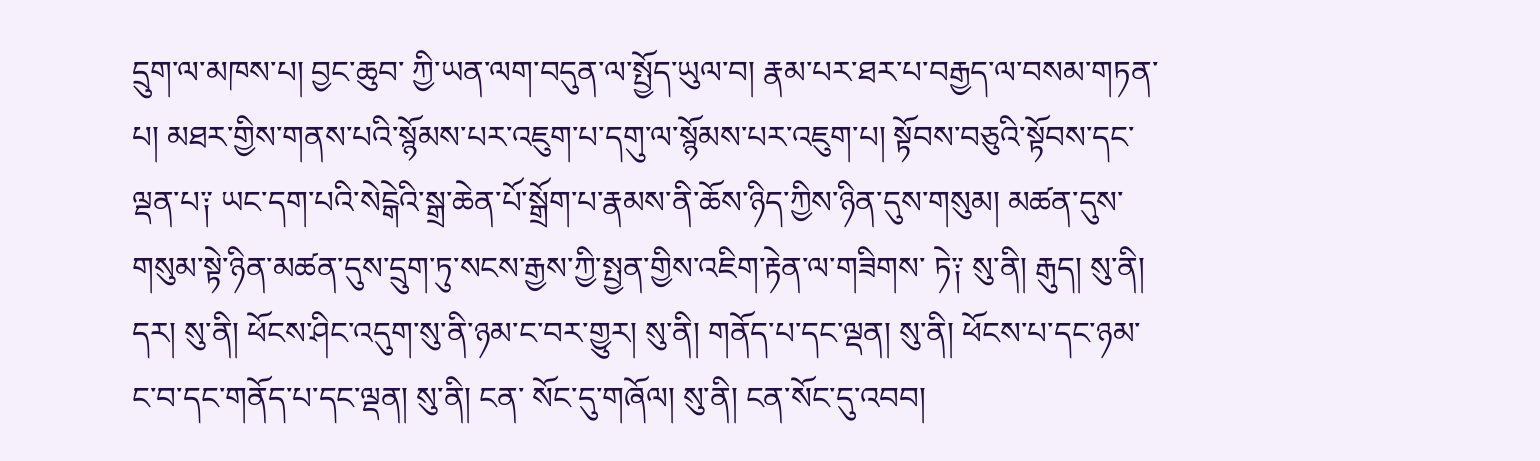དྲུག་ལ་མཁས་པ། བྱང་ཆུབ་ ཀྱི་ཡན་ལག་བདུན་ལ་སྤྱོད་ཡུལ་བ། རྣམ་པར་ཐར་པ་བརྒྱད་ལ་བསམ་གཏན་པ། མཐར་གྱིས་གནས་པའི་སྙོམས་པར་འཇུག་པ་དགུ་ལ་སྙོམས་པར་འཇུག་པ། སྟོབས་བཅུའི་སྟོབས་དང་ ལྡན་པ༑ ཡང་དག་པའི་སེངྒེའི་སྒྲ་ཆེན་པོ་སྒྲོག་པ་རྣམས་ནི་ཆོས་ཉིད་ཀྱིས་ཉིན་དུས་གསུམ། མཚན་དུས་གསུམ་སྟེ་ཉིན་མཚན་དུས་དྲུག་ཏུ་སངས་རྒྱས་ཀྱི་སྤྱན་གྱིས་འཇིག་རྟེན་ལ་གཟིགས་ ཏེ༑ སུ་ནི། རྒུད། སུ་ནི། དར། སུ་ནི། ཕོངས་ཤིང་འདུག་སུ་ནི་ཉམ་ང་བར་གྱུར། སུ་ནི། གནོད་པ་དང་ལྡན། སུ་ནི། ཕོངས་པ་དང་ཉམ་ང་བ་དང་གནོད་པ་དང་ལྡན། སུ་ནི། ངན་ སོང་དུ་གཞོལ། སུ་ནི། ངན་སོང་དུ་འབབ།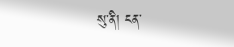སུ་ནི། ངན་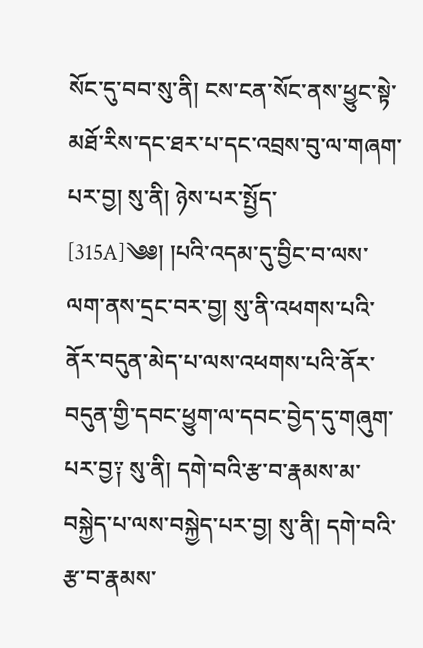སོང་དུ་བབ་སུ་ནི། ངས་ངན་སོང་ནས་ཕྱུང་སྟེ་མཐོ་རིས་དང་ཐར་པ་དང་འབྲས་བུ་ལ་གཞག་པར་བྱ། སུ་ནི། ཉེས་པར་སྤྱོད་ [315A]༄༅། །པའི་འདམ་དུ་བྱིང་བ་ལས་ལག་ནས་དྲང་བར་བྱ། སུ་ནི་འཕགས་པའི་ནོར་བདུན་མེད་པ་ལས་འཕགས་པའི་ནོར་བདུན་གྱི་དབང་ཕྱུག་ལ་དབང་བྱེད་དུ་གཞུག་ པར་བྱ༑ སུ་ནི། དགེ་བའི་རྩ་བ་རྣམས་མ་བསྐྱེད་པ་ལས་བསྐྱེད་པར་བྱ། སུ་ནི། དགེ་བའི་རྩ་བ་རྣམས་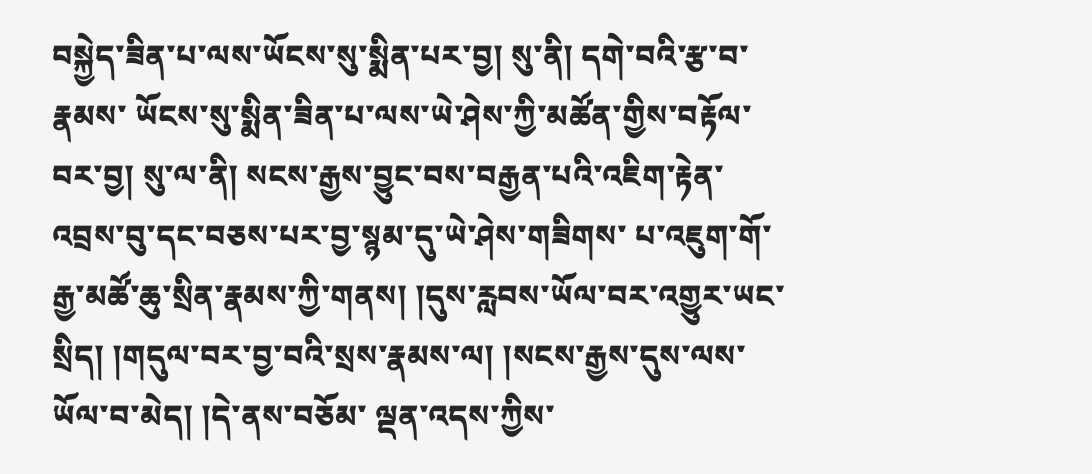བསྐྱེད་ཟིན་པ་ལས་ཡོངས་སུ་སྨིན་པར་བྱ། སུ་ནི། དགེ་བའི་རྩ་བ་རྣམས་ ཡོངས་སུ་སྨིན་ཟིན་པ་ལས་ཡེ་ཤེས་ཀྱི་མཚོན་གྱིས་བརྟོལ་བར་བྱ། སུ་ལ་ནི། སངས་རྒྱས་བྱུང་བས་བརྒྱན་པའི་འཇིག་རྟེན་འབྲས་བུ་དང་བཅས་པར་བྱ་སྙམ་དུ་ཡེ་ཤེས་གཟིགས་ པ་འཇུག་གོ་རྒྱ་མཚོ་ཆུ་སྲིན་རྣམས་ཀྱི་གནས། །དུས་རླབས་ཡོལ་བར་འགྱུར་ཡང་སྲིད། །གདུལ་བར་བྱ་བའི་སྲས་རྣམས་ལ། །སངས་རྒྱས་དུས་ལས་ཡོལ་བ་མེད། །དེ་ནས་བཅོམ་ ལྡན་འདས་ཀྱིས་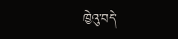ཁྱེའུ་བདེ་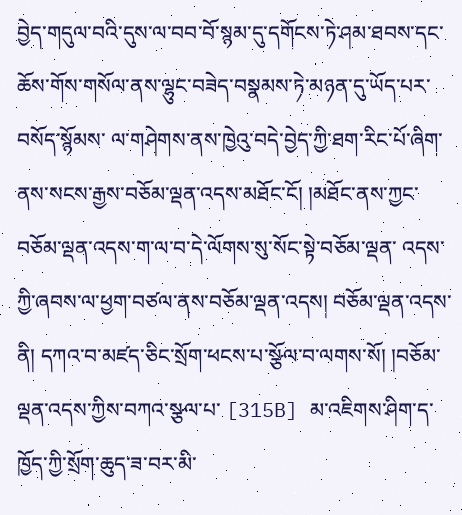བྱེད་གདུལ་བའི་དུས་ལ་བབ་བོ་སྙམ་དུ་དགོངས་ཏེ་ཤམ་ཐབས་དང་ཆོས་གོས་གསོལ་ནས་ལྷུང་བཟེད་བསྣམས་ཏེ་མཉན་དུ་ཡོད་པར་བསོད་སྙོམས་ ལ་གཤེགས་ནས་ཁྱེའུ་བདེ་བྱེད་ཀྱི་ཐག་རིང་པོ་ཞིག་ནས་སངས་རྒྱས་བཅོམ་ལྡན་འདས་མཐོང་ངོ། །མཐོང་ནས་ཀྱང་བཅོམ་ལྡན་འདས་ག་ལ་བ་དེ་ལོགས་སུ་སོང་སྟེ་བཅོམ་ལྡན་ འདས་ཀྱི་ཞབས་ལ་ཕྱག་བཙལ་ནས་བཅོམ་ལྡན་འདས། བཅོམ་ལྡན་འདས་ནི། དཀའ་བ་མཛད་ཅིང་སྲོག་ཕངས་པ་སྩོལ་བ་ལགས་སོ། །བཅོམ་ལྡན་འདས་ཀྱིས་བཀའ་སྩལ་པ་ [315B] མ་འཇིགས་ཤིག་ད་ཁྱོད་ཀྱི་སྲོག་ཆུད་ཟ་བར་མི་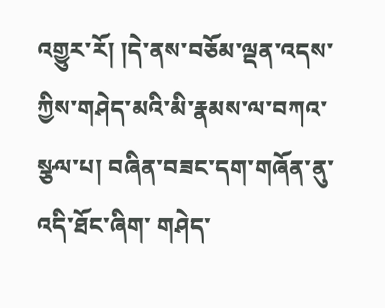འགྱུར་རོ། །དེ་ནས་བཅོམ་ལྡན་འདས་ཀྱིས་གཤེད་མའི་མི་རྣམས་ལ་བཀའ་སྩལ་པ། བཞིན་བཟང་དག་གཞོན་ནུ་འདི་ཐོང་ཞིག་ གཤེད་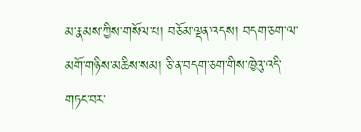མ་རྣམས་ཀྱིས་གསོལ་པ། བཅོམ་ལྡན་འདས། བདག་ཅག་ལ་མགོ་གཉིས་མཆིས་སམ། ཅི་ན་བདག་ཅག་གིས་ཁྱེའུ་འདི་གཏང་བར་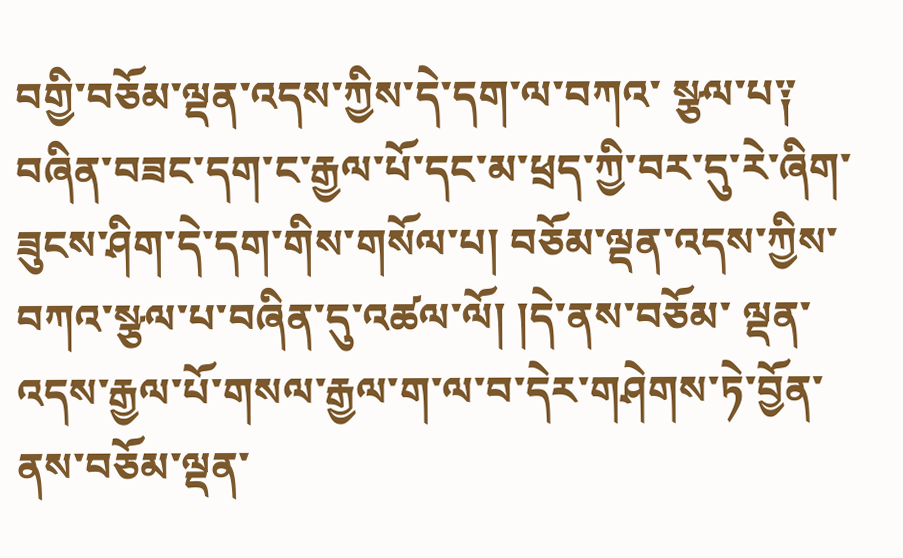བགྱི་བཅོམ་ལྡན་འདས་ཀྱིས་དེ་དག་ལ་བཀའ་ སྩལ་པ༑ བཞིན་བཟང་དག་ང་རྒྱལ་པོ་དང་མ་ཕྲད་ཀྱི་བར་དུ་རེ་ཞིག་ཟུངས་ཤིག་དེ་དག་གིས་གསོལ་པ། བཅོམ་ལྡན་འདས་ཀྱིས་བཀའ་སྩལ་པ་བཞིན་དུ་འཚལ་ལོ། །དེ་ནས་བཅོམ་ ལྡན་འདས་རྒྱལ་པོ་གསལ་རྒྱལ་ག་ལ་བ་དེར་གཤེགས་ཏེ་བྱོན་ནས་བཅོམ་ལྡན་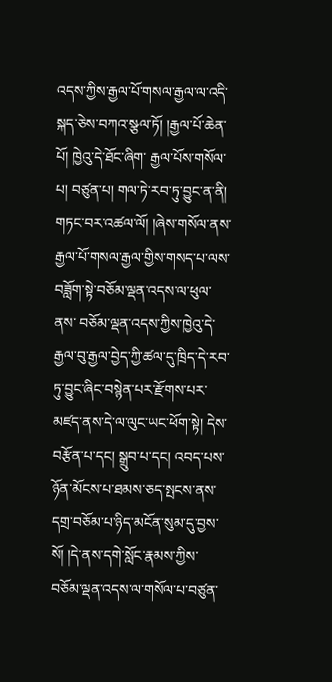འདས་ཀྱིས་རྒྱལ་པོ་གསལ་རྒྱལ་ལ་འདི་སྐད་ཅེས་བཀའ་སྩལ་ཏོ། །རྒྱལ་པོ་ཆེན་པོ། ཁྱེའུ་དེ་ཐོང་ཞིག་ རྒྱལ་པོས་གསོལ་པ། བཙུན་པ། གལ་ཏེ་རབ་ཏུ་བྱུང་ན་ནི། གཏང་བར་འཚལ་ལོ། །ཞེས་གསོལ་ནས་རྒྱལ་པོ་གསལ་རྒྱལ་གྱིས་གསད་པ་ལས་བཟློག་སྟེ་བཅོམ་ལྡན་འདས་ལ་ཕུལ་ནས་ བཅོམ་ལྡན་འདས་ཀྱིས་ཁྱེའུ་དེ་རྒྱལ་བུ་རྒྱལ་བྱེད་ཀྱི་ཚལ་དུ་ཁྲིད་དེ་རབ་ཏུ་བྱུང་ཞིང་བསྙེན་པར་རྫོགས་པར་མཛད་ནས་དེ་ལ་ལུང་ཡང་ཕོག་སྟེ། དེས་བརྩོན་པ་དང། སྒྲུབ་པ་དང། འབད་པས་ ཉོན་མོངས་པ་ཐམས་ཅད་སྤངས་ནས་དགྲ་བཅོམ་པ་ཉིད་མངོན་སུམ་དུ་བྱས་སོ། །དེ་ནས་དགེ་སློང་རྣམས་ཀྱིས་བཅོམ་ལྡན་འདས་ལ་གསོལ་པ་བཙུན་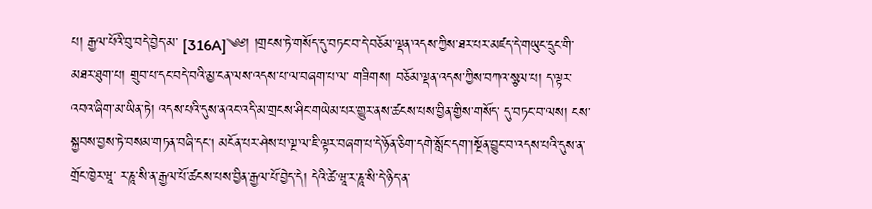པ། རྒྱལ་པོའི་བུ་བདེ་བྱེད་མ་ [316A]༄༅། །གྲངས་ཏེ་གསོད་དུ་བཏང་བ་དེ་བཅོམ་ལྡན་འདས་ཀྱིས་ཐར་པར་མཛད་དེ་གཡུང་དྲུང་གི་མཐར་ཐུག་པ། གྲུབ་པ་དང་བདེ་བའི་མྱ་ངན་ལས་འདས་པ་ལ་བཞག་པ་ལ་ གཟིགས། བཅོམ་ལྡན་འདས་ཀྱིས་བཀའ་སྩལ་པ། ད་ལྟར་འབའ་ཞིག་མ་ཡིན་ཏེ། འདས་པའི་དུས་ནའང་འདི་མ་གྲངས་ཤིང་གཡེམ་པར་གྱུར་ནས་ཚངས་པས་བྱིན་གྱིས་གསོད་ དུ་བཏང་བ་ལས། ངས་སྐྱབས་བྱས་ཏེ་བསམ་གཏན་བཞི་དང། མངོན་པར་ཤེས་པ་ལྔ་ལ་ཇི་ལྟར་བཞག་པ་དེ་ཉོན་ཅིག་དགེ་སློང་དག་།སྔོན་བྱུང་བ་འདས་པའི་དུས་ན་གྲོང་ཁྱེར་ཝཱ་ ར་ཎཱ་སི་ན་རྒྱལ་པོ་ཚངས་པས་བྱིན་རྒྱལ་པོ་བྱེད་དེ། དེའི་ཚེ་ཝཱ་ར་ཎཱ་སི་དེ་ཉིད་ན་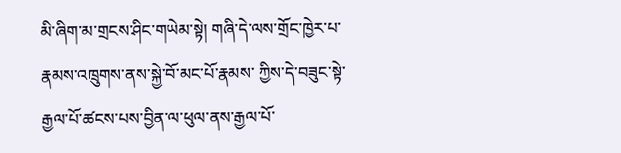མི་ཞིག་མ་གྲངས་ཤིང་གཡེམ་སྟེ། གཞི་དེ་ལས་གྲོང་ཁྱེར་པ་རྣམས་འཁྲུགས་ནས་སྐྱེ་བོ་མང་པོ་རྣམས་ ཀྱིས་དེ་བཟུང་སྟེ་རྒྱལ་པོ་ཚངས་པས་བྱིན་ལ་ཕུལ་ནས་རྒྱལ་པོ་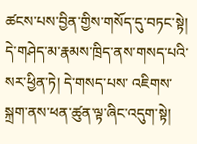ཚངས་པས་བྱིན་གྱིས་གསོད་དུ་བཏང་སྟེ། དེ་གཤེད་མ་རྣམས་ཁྲིད་ནས་གསད་པའི་སར་ཕྱིན་ཏེ། དེ་གསད་པས་ འཇིགས་སྐྲག་ནས་ཕན་ཚུན་ལྟ་ཞིང་འདུག་སྟེ།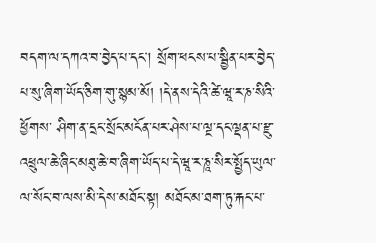བདག་ལ་དཀའ་བ་བྱེད་པ་དང། སྲོག་ཕངས་པ་སྦྱིན་པར་བྱེད་པ་སུ་ཞིག་ཡོད་ཅིག་གུ་སྙམ་མོ། །དེ་ནས་དེའི་ཚེ་ཝཱ་ར་ཎ་སིའི་ཕྱོགས་ ཤིག་ན་དྲང་སྲོང་མངོན་པར་ཤེས་པ་ལྔ་དང་ལྡན་པ་རྫུ་འཕྲུལ་ཆེ་ཞིང་མཐུ་ཆེ་བ་ཞིག་ཡོད་པ་དེ་ཝཱ་ར་ཎཱ་སིར་སྤྱོད་ཡུལ་ལ་སོང་བ་ལས་མི་དེས་མཐོང་སྟ། མཐོང་མ་ཐག་ཏུ་རྐང་པ་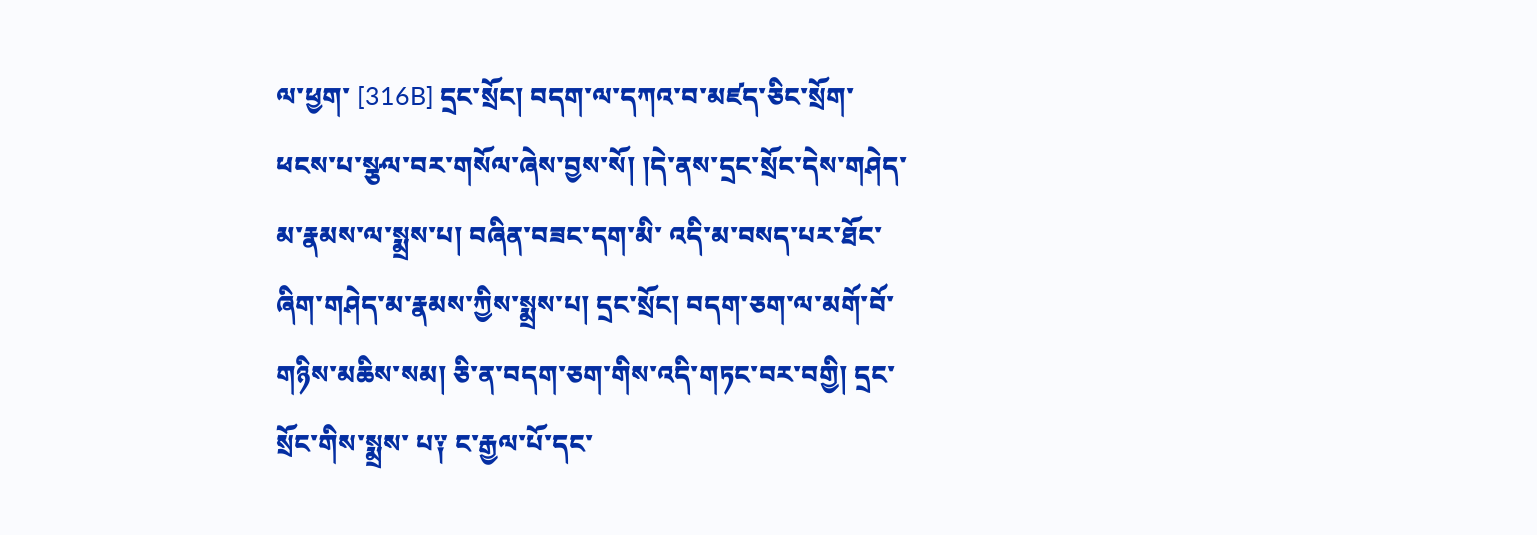ལ་ཕྱག་ [316B] དྲང་སྲོང། བདག་ལ་དཀའ་བ་མཛད་ཅིང་སྲོག་ཕངས་པ་སྩལ་བར་གསོལ་ཞེས་བྱས་སོ། །དེ་ནས་དྲང་སྲོང་དེས་གཤེད་མ་རྣམས་ལ་སྨྲས་པ། བཞིན་བཟང་དག་མི་ འདི་མ་བསད་པར་ཐོང་ཞིག་གཤེད་མ་རྣམས་ཀྱིས་སྨྲས་པ། དྲང་སྲོང། བདག་ཅག་ལ་མགོ་བོ་གཉིས་མཆིས་སམ། ཅི་ན་བདག་ཅག་གིས་འདི་གཏང་བར་བགྱི། དྲང་སྲོང་གིས་སྨྲས་ པ༑ ང་རྒྱལ་པོ་དང་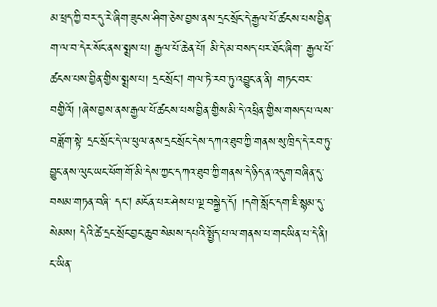མ་ཕྲད་ཀྱི་བར་དུ་རེ་ཞིག་ཟུངས་ཤིག་ཅེས་བྱས་ནས་དྲང་སྲོང་དེ་རྒྱལ་པོ་ཚངས་པས་བྱིན་ག་ལ་བ་དེར་སོང་ནས་སྨྲས་པ། རྒྱལ་པོ་ཆེན་པོ། མི་དེ་མ་བསད་པར་ཐོང་ཞིག་ རྒྱལ་པོ་ཚངས་པས་བྱིན་གྱིས་སྨྲས་པ། དྲང་སྲོང། གལ་ཏེ་རབ་ཏུ་འབྱུང་ན་ནི། གཏང་བར་བགྱིའོ། །ཞེས་བྱས་ནས་རྒྱལ་པོ་ཚངས་པས་བྱིན་གྱིས་མི་དེ་འཕྲིན་གྱིས་གསད་པ་ལས་བཟློག་སྟེ་ དྲང་སྲོང་དེ་ལ་ཕུལ་ནས་དྲང་སྲོང་དེས་དཀའ་ཐུབ་ཀྱི་གནས་སུ་ཁྲིད་དེ་རབ་ཏུ་བྱུང་ནས་ལུང་ཡང་ཕོག་གོ་མི་དེས་ཀྱང་དཀའ་ཐུབ་ཀྱི་གནས་དེ་ཉིད་ན་འདུག་བཞིན་དུ་བསམ་གཏན་བཞི་ དང། མངོན་པར་ཤེས་པ་ལྔ་བསྐྱེད་དོ། །དགེ་སློང་དག་ཇི་སྙམ་དུ་སེམས། དེའི་ཚེ་དྲང་སྲོང་བྱང་ཆུབ་སེམས་དཔའི་སྤྱོད་པ་ལ་གནས་པ་གང་ཡིན་པ་དེ་ནི། ང་ཡིན་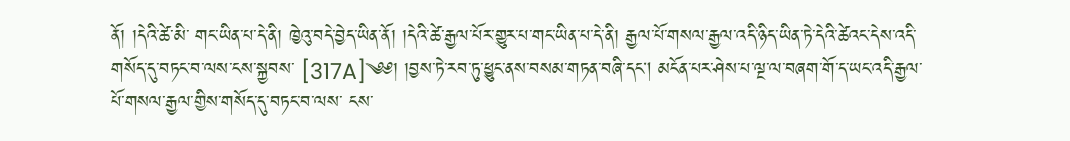ནོ། །དེའི་ཚེ་མི་ གང་ཡིན་པ་དེ་ནི། ཁྱེའུ་བདེ་བྱེད་ཡིན་ནོ། །དེའི་ཚེ་རྒྱལ་པོར་གྱུར་པ་གང་ཡིན་པ་དེ་ནི། རྒྱལ་པོ་གསལ་རྒྱལ་འདི་ཉིད་ཡིན་ཏེ་དེའི་ཚེའང་དེས་འདི་གསོད་དུ་བཏང་བ་ལས་ངས་སྐྱབས་ [317A]༄༅། །བྱས་ཏེ་རབ་ཏུ་ཕྱུང་ནས་བསམ་གཏན་བཞི་དང། མངོན་པར་ཤེས་པ་ལྔ་ལ་བཞག་གོ་ད་ཡང་འདི་རྒྱལ་པོ་གསལ་རྒྱལ་གྱིས་གསོད་དུ་བཏང་བ་ལས་ ངས་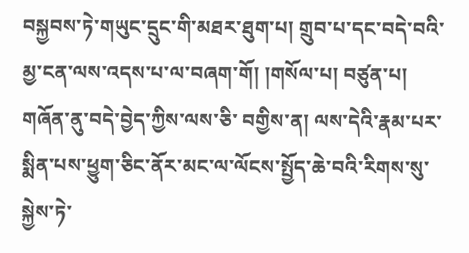བསྐྱབས་ཏེ་གཡུང་དྲུང་གི་མཐར་ཐུག་པ། གྲུབ་པ་དང་བདེ་བའི་མྱ་ངན་ལས་འདས་པ་ལ་བཞག་གོ། །གསོལ་པ། བཙུན་པ། གཞོན་ནུ་བདེ་བྱེད་ཀྱིས་ལས་ཅི་ བགྱིས་ན། ལས་དེའི་རྣམ་པར་སྨིན་པས་ཕྱུག་ཅིང་ནོར་མང་ལ་ལོངས་སྤྱོད་ཆེ་བའི་རིགས་སུ་སྐྱེས་ཏེ་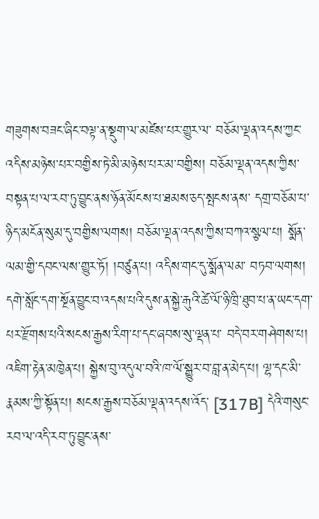གཟུགས་བཟང་ཞིང་བལྟ་ན་སྡུག་ལ་མཛེས་པར་གྱུར་ལ་ བཅོམ་ལྡན་འདས་ཀྱང་འདིས་མཉེས་པར་བགྱིས་ཏེ་མི་མཉེས་པར་མ་བགྱིས། བཅོམ་ལྡན་འདས་ཀྱིས་བསྟན་པ་ལ་རབ་ཏུ་བྱུང་ནས་ཉོན་མོངས་པ་ཐམས་ཅད་སྤངས་ནས་ དགྲ་བཅོམ་པ་ཉིད་མངོན་སུམ་དུ་བགྱིས་ལགས། བཅོམ་ལྡན་འདས་ཀྱིས་བཀའ་སྩལ་པ། སྨོན་ལམ་གྱི་དབང་ལས་གྱུར་ཏོ། །བཙུན་པ། འདིས་གང་དུ་སྨོན་ལམ་ བཏབ་ལགས། དགེ་སློང་དག་སྔོན་བྱུང་བ་འདས་པའི་དུས་ན་སྐྱེ་རྒུའི་ཚེ་ལོ་ཉི་ཁྲི་ཐུབ་པ་ན་ཡང་དག་པར་རྫོགས་པའི་སངས་རྒྱས་རིག་པ་དང་ཞབས་སུ་ལྡན་པ་ བདེ་བར་གཤེགས་པ། འཇིག་རྟེན་མཁྱེན་པ། སྐྱེས་བུ་འདུལ་བའི་ཁ་ལོ་སྒྱུར་བ་བླ་ན་མེད་པ། ལྷ་དང་མི་རྣམས་ཀྱི་སྟོན་པ། སངས་རྒྱས་བཅོམ་ལྡན་འདས་འོད་ [317B] དེའི་གསུང་རབ་ལ་འདི་རབ་ཏུ་བྱུང་ནས་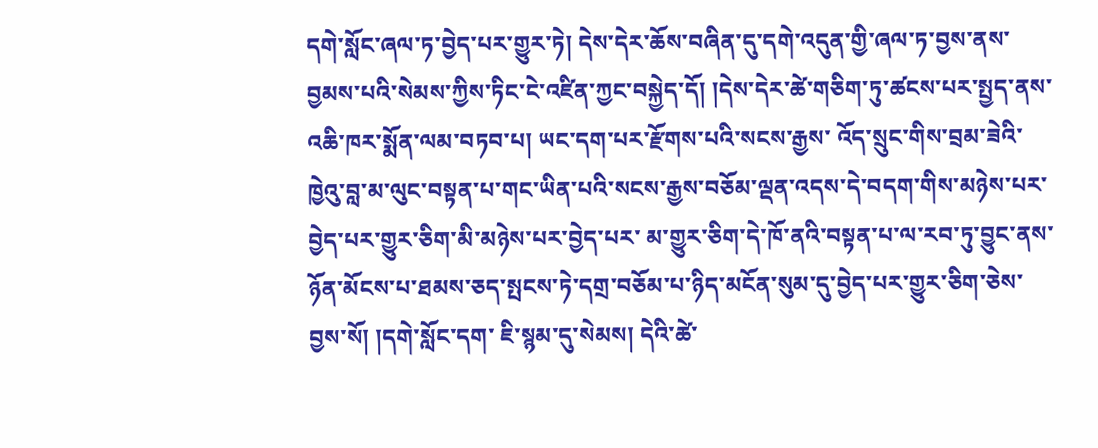དགེ་སློང་ཞལ་ཏ་བྱེད་པར་གྱུར་ཏེ། དེས་དེར་ཆོས་བཞིན་དུ་དགེ་འདུན་གྱི་ཞལ་ཏ་བྱས་ནས་ བྱམས་པའི་སེམས་ཀྱིས་ཏིང་ངེ་འཛིན་ཀྱང་བསྐྱེད་དོ། །དེས་དེར་ཚེ་གཅིག་ཏུ་ཚངས་པར་སྤྱད་ནས་འཆི་ཁར་སྨོན་ལམ་བཏབ་པ། ཡང་དག་པར་རྫོགས་པའི་སངས་རྒྱས་ འོད་སྲུང་གིས་བྲམ་ཟེའི་ཁྱེའུ་བླ་མ་ལུང་བསྟན་པ་གང་ཡིན་པའི་སངས་རྒྱས་བཅོམ་ལྡན་འདས་དེ་བདག་གིས་མཉེས་པར་བྱེད་པར་གྱུར་ཅིག་མི་མཉེས་པར་བྱེད་པར་ མ་གྱུར་ཅིག་དེ་ཁོ་ནའི་བསྟན་པ་ལ་རབ་ཏུ་བྱུང་ནས་ཉོན་མོངས་པ་ཐམས་ཅད་སྤངས་ཏེ་དགྲ་བཅོམ་པ་ཉིད་མངོན་སུམ་དུ་བྱེད་པར་གྱུར་ཅིག་ཅེས་བྱས་སོ། །དགེ་སློང་དག་ ཇི་སྙམ་དུ་སེམས། དེའི་ཚེ་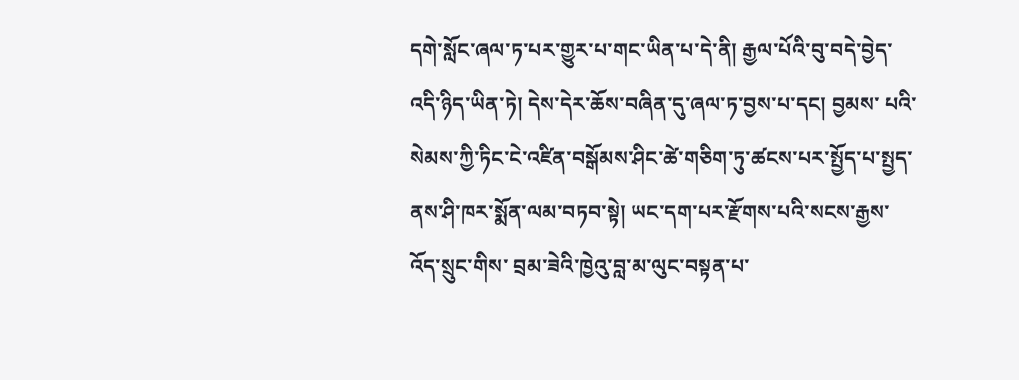དགེ་སློང་ཞལ་ཏ་པར་གྱུར་པ་གང་ཡིན་པ་དེ་ནི། རྒྱལ་པོའི་བུ་བདེ་བྱེད་འདི་ཉིད་ཡིན་ཏེ། དེས་དེར་ཆོས་བཞིན་དུ་ཞལ་ཏ་བྱས་པ་དང། བྱམས་ པའི་སེམས་ཀྱི་ཏིང་ངེ་འཛིན་བསྒོམས་ཤིང་ཚེ་གཅིག་ཏུ་ཚངས་པར་སྤྱོད་པ་སྤྱད་ནས་ཤི་ཁར་སྨོན་ལམ་བཏབ་སྟེ། ཡང་དག་པར་རྫོགས་པའི་སངས་རྒྱས་འོད་སྲུང་གིས་ བྲམ་ཟེའི་ཁྱེའུ་བླ་མ་ལུང་བསྟན་པ་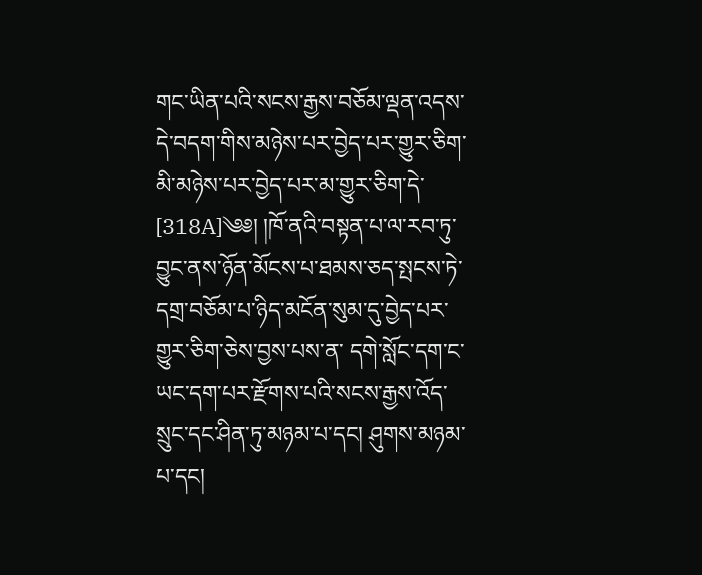གང་ཡིན་པའི་སངས་རྒྱས་བཅོམ་ལྡན་འདས་དེ་བདག་གིས་མཉེས་པར་བྱེད་པར་གྱུར་ཅིག་མི་མཉེས་པར་བྱེད་པར་མ་གྱུར་ཅིག་དེ་ [318A]༄༅། །ཁོ་ནའི་བསྟན་པ་ལ་རབ་ཏུ་བྱུང་ནས་ཉོན་མོངས་པ་ཐམས་ཅད་སྤངས་ཏེ་དགྲ་བཅོམ་པ་ཉིད་མངོན་སུམ་དུ་བྱེད་པར་གྱུར་ཅིག་ཅེས་བྱས་པས་ན་ དགེ་སློང་དག་ང་ཡང་དག་པར་རྫོགས་པའི་སངས་རྒྱས་འོད་སྲུང་དང་ཤིན་ཏུ་མཉམ་པ་དང། ཤུགས་མཉམ་པ་དང།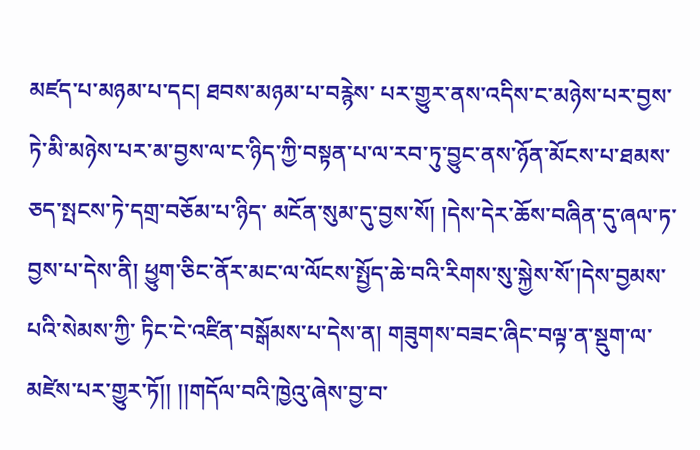མཛད་པ་མཉམ་པ་དང། ཐབས་མཉམ་པ་བརྙེས་ པར་གྱུར་ནས་འདིས་ང་མཉེས་པར་བྱས་ཏེ་མི་མཉེས་པར་མ་བྱས་ལ་ང་ཉིད་ཀྱི་བསྟན་པ་ལ་རབ་ཏུ་བྱུང་ནས་ཉོན་མོངས་པ་ཐམས་ཅད་སྤངས་ཏེ་དགྲ་བཅོམ་པ་ཉིད་ མངོན་སུམ་དུ་བྱས་སོ། །དེས་དེར་ཆོས་བཞིན་དུ་ཞལ་ཏ་བྱས་པ་དེས་ནི། ཕྱུག་ཅིང་ནོར་མང་ལ་ལོངས་སྤྱོད་ཆེ་བའི་རིགས་སུ་སྐྱེས་སོ་།དེས་བྱམས་པའི་སེམས་ཀྱི་ ཏིང་ངེ་འཛིན་བསྒོམས་པ་དེས་ན། གཟུགས་བཟང་ཞིང་བལྟ་ན་སྡུག་ལ་མཛེས་པར་གྱུར་ཏོ།། །།གདོལ་བའི་ཁྱེའུ་ཞེས་བྱ་བ་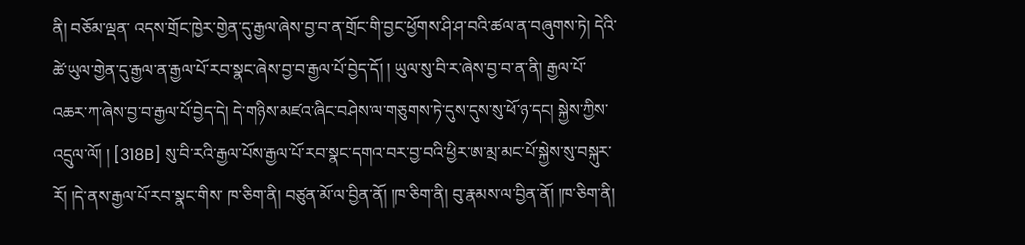ནི། བཅོམ་ལྡན་ འདས་གྲོང་ཁྱེར་གྱེན་དུ་རྒྱལ་ཞེས་བྱ་བ་ན་གྲོང་གི་བྱང་ཕྱོགས་ཤི་ཤ་བའི་ཚལ་ན་བཞུགས་ཏེ། དེའི་ཚེ་ཡུལ་གྱེན་དུ་རྒྱལ་ན་རྒྱལ་པོ་རབ་སྣང་ཞེས་བྱ་བ་རྒྱལ་པོ་བྱེད་དོ། ། ཡུལ་སུ་བི་ར་ཞེས་བྱ་བ་ན་ནི། རྒྱལ་པོ་འཆར་ཀ་ཞེས་བྱ་བ་རྒྱལ་པོ་བྱེད་དེ། དེ་གཉིས་མཛའ་ཞིང་བཤེས་ལ་གཅུགས་ཏེ་དུས་དུས་སུ་ཕོ་ཉ་དང། སྐྱེས་ཀྱིས་འདྲུལ་ལོ། ། [318B] སུ་བི་རའི་རྒྱལ་པོས་རྒྱལ་པོ་རབ་སྣང་དགའ་བར་བྱ་བའི་ཕྱིར་ཨ་མྲ་མང་པོ་སྐྱེས་སུ་བསྐུར་རོ། །དེ་ནས་རྒྱལ་པོ་རབ་སྣང་གིས་ ཁ་ཅིག་ནི། བཙུན་མོ་ལ་བྱིན་ནོ། །ཁ་ཅིག་ནི། བུ་རྣམས་ལ་བྱིན་ནོ། །ཁ་ཅིག་ནི།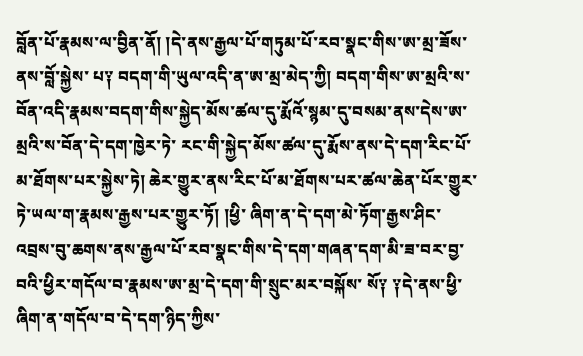བློན་པོ་རྣམས་ལ་བྱིན་ནོ། །དེ་ནས་རྒྱལ་པོ་གཏུམ་པོ་རབ་སྣང་གིས་ཨ་མྲ་ཟོས་ནས་བློ་སྐྱེས་ པ༑ བདག་གི་ཡུལ་འདི་ན་ཨ་མྲ་མེད་ཀྱི། བདག་གིས་ཨ་མྲའི་ས་བོན་འདི་རྣམས་བདག་གིས་སྐྱེད་མོས་ཚལ་དུ་རྨོའོ་སྙམ་དུ་བསམ་ནས་དེས་ཨ་མྲའི་ས་བོན་དེ་དག་ཁྱེར་ཏེ་ རང་གི་སྐྱེད་མོས་ཚལ་དུ་རྨོས་ནས་དེ་དག་རིང་པོ་མ་ཐོགས་པར་སྐྱེས་ཏེ། ཆེར་གྱུར་ནས་རིང་པོ་མ་ཐོགས་པར་ཚལ་ཆེན་པོར་གྱུར་ཏེ་ཡལ་ག་རྣམས་རྒྱས་པར་གྱུར་ཏོ། །ཕྱི་ ཞིག་ན་དེ་དག་མེ་ཏོག་རྒྱས་ཤིང་འབྲས་བུ་ཆགས་ནས་རྒྱལ་པོ་རབ་སྣང་གིས་དེ་དག་གཞན་དག་མི་ཟ་བར་བྱ་བའི་ཕྱིར་གདོལ་བ་རྣམས་ཨ་མྲ་དེ་དག་གི་སྲུང་མར་བསྐོས་ སོ༑ ༑དེ་ནས་ཕྱི་ཞིག་ན་གདོལ་བ་དེ་དག་ཉིད་ཀྱིས་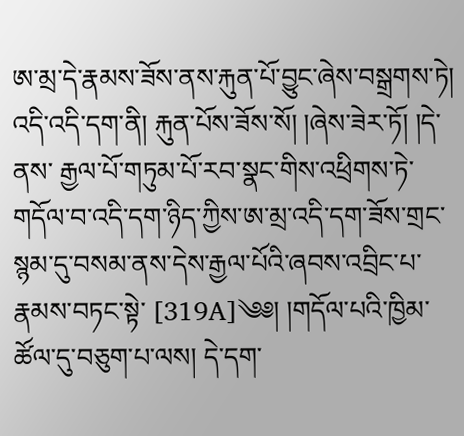ཨ་མྲ་དེ་རྣམས་ཟོས་ནས་རྐུན་པོ་བྱུང་ཞེས་བསྒྲགས་ཏེ། འདི་འདི་དག་ནི། རྐུན་པོས་ཟོས་སོ། །ཞེས་ཟེར་ཏོ། །དེ་ནས་ རྒྱལ་པོ་གཏུམ་པོ་རབ་སྣང་གིས་འཕྲིགས་ཏེ་གདོལ་བ་འདི་དག་ཉིད་ཀྱིས་ཨ་མྲ་འདི་དག་ཟོས་གྲང་སྙམ་དུ་བསམ་ནས་དེས་རྒྱལ་པོའི་ཞབས་འབྲིང་པ་རྣམས་བཏང་སྟེ་ [319A]༄༅། །གདོལ་པའི་ཁྱིམ་ཚོལ་དུ་བཅུག་པ་ལས། དེ་དག་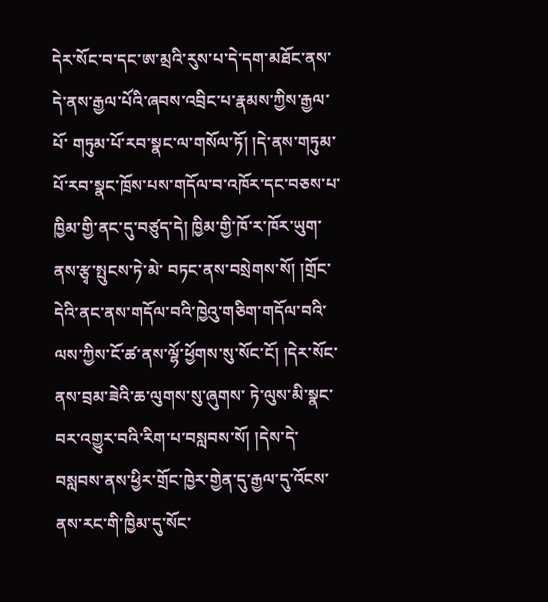དེར་སོང་བ་དང་ཨ་མྲའི་རུས་པ་དེ་དག་མཐོང་ནས་དེ་ནས་རྒྱལ་པོའི་ཞབས་འབྲིང་པ་རྣམས་ཀྱིས་རྒྱལ་པོ་ གཏུམ་པོ་རབ་སྣང་ལ་གསོལ་ཏོ། །དེ་ནས་གཏུམ་པོ་རབ་སྣང་ཁྲོས་པས་གདོལ་བ་འཁོར་དང་བཅས་པ་ཁྱིམ་གྱི་ནང་དུ་བཙུད་དེ། ཁྱིམ་གྱི་ཁོ་ར་ཁོར་ཡུག་ནས་རྩྭ་སྤུངས་ཏེ་མེ་ བཏང་ནས་བསྲེགས་སོ། །གྲོང་དེའི་ནང་ནས་གདོལ་བའི་ཁྱེའུ་གཅིག་གདོལ་བའི་ལས་ཀྱིས་ངོ་ཚ་ནས་ལྷོ་ཕྱོགས་སུ་སོང་ངོ། །དེར་སོང་ནས་བྲམ་ཟེའི་ཆ་ལུགས་སུ་ཞུགས་ ཏེ་ལུས་མི་སྣང་བར་འགྱུར་བའི་རིག་པ་བསླབས་སོ། །དེས་དེ་བསླབས་ནས་ཕྱིར་གྲོང་ཁྱེར་གྱེན་དུ་རྒྱལ་དུ་འོངས་ནས་རང་གི་ཁྱིམ་དུ་སོང་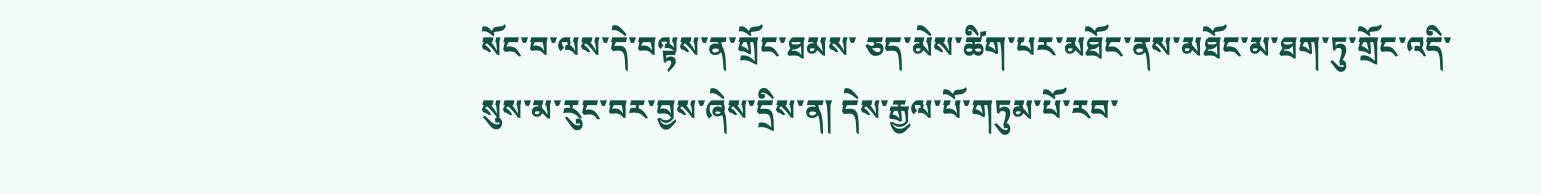སོང་བ་ལས་དེ་བལྟས་ན་གྲོང་ཐམས་ ཅད་མེས་ཚིག་པར་མཐོང་ནས་མཐོང་མ་ཐག་ཏུ་གྲོང་འདི་སུས་མ་རུང་བར་བྱས་ཞེས་དྲིས་ན། དེས་རྒྱལ་པོ་གཏུམ་པོ་རབ་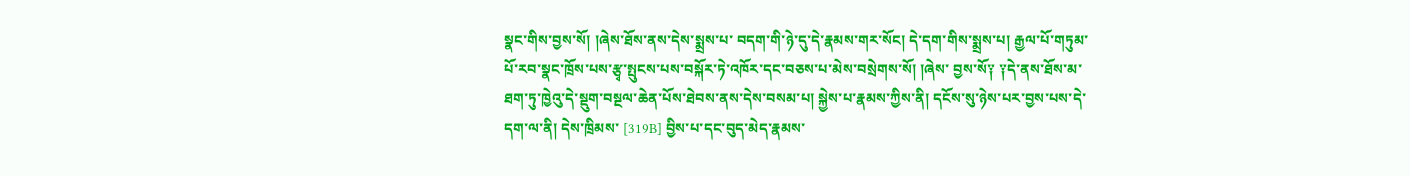སྣང་གིས་བྱས་སོ། །ཞེས་ཐོས་ནས་དེས་སྨྲས་པ་ བདག་གི་ཉེ་དུ་དེ་རྣམས་གར་སོང། དེ་དག་གིས་སྨྲས་པ། རྒྱལ་པོ་གཏུམ་པོ་རབ་སྣང་ཁྲོས་པས་རྩྭ་སྤུངས་པས་བསྐོར་ཏེ་འཁོར་དང་བཅས་པ་མེས་བསྲེགས་སོ། །ཞེས་ བྱས་སོ༑ ༑དེ་ནས་ཐོས་མ་ཐག་ཏུ་ཁྱེའུ་དེ་སྡུག་བསྔལ་ཆེན་པོས་ཐེབས་ནས་དེས་བསམ་པ། སྐྱེས་པ་རྣམས་ཀྱིས་ནི། དངོས་སུ་ཉེས་པར་བྱས་པས་དེ་དག་ལ་ནི། དེས་ཁྲིམས་ [319B] བྱིས་པ་དང་བུད་མེད་རྣམས་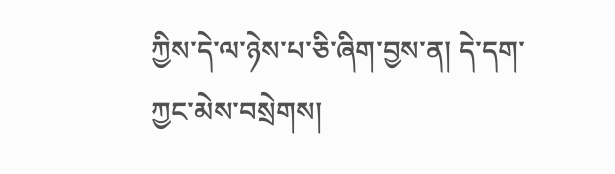ཀྱིས་དེ་ལ་ཉེས་པ་ཅི་ཞིག་བྱས་ན། དེ་དག་ཀྱང་མེས་བསྲེགས།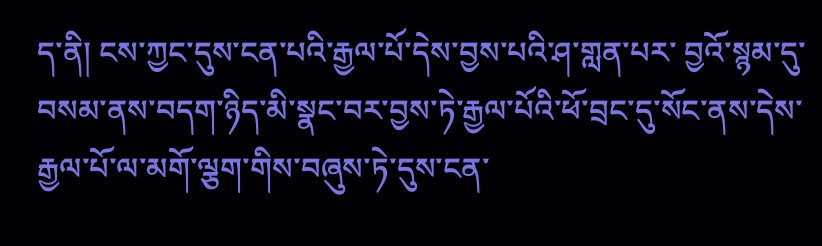ད་ནི། ངས་ཀྱང་དུས་ངན་པའི་རྒྱལ་པོ་དེས་བྱས་པའི་ཤ་གླན་པར་ བྱའོ་སྙམ་དུ་བསམ་ནས་བདག་ཉིད་མི་སྣང་བར་བྱས་ཏེ་རྒྱལ་པོའི་ཕོ་བྲང་དུ་སོང་ནས་དེས་རྒྱལ་པོ་ལ་མགོ་ལྕག་གིས་བཞུས་ཏེ་དུས་ངན་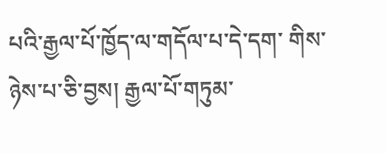པའི་རྒྱལ་པོ་ཁྱོད་ལ་གདོལ་པ་དེ་དག་ གིས་ཉེས་པ་ཅི་བྱས། རྒྱལ་པོ་གཏུམ་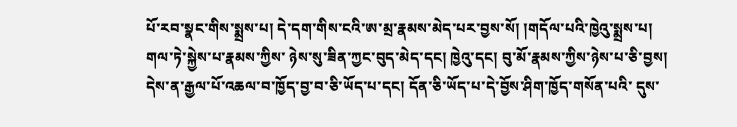པོ་རབ་སྣང་གིས་སྨྲས་པ། དེ་དག་གིས་ངའི་ཨ་མྲ་རྣམས་མེད་པར་བྱས་སོ། །གདོལ་པའི་ཁྱེའུ་སྨྲས་པ། གལ་ཏེ་སྐྱེས་པ་རྣམས་ཀྱིས་ ཉེས་སུ་ཟིན་ཀྱང་བུད་མེད་དང། ཁྱེའུ་དང། བུ་མོ་རྣམས་ཀྱིས་ཉེས་པ་ཅི་བྱས། དེས་ན་རྒྱལ་པོ་འཆལ་བ་ཁྱོད་བྱ་བ་ཅི་ཡོད་པ་དང། དོན་ཅི་ཡོད་པ་དེ་བྱོས་ཤིག་ཁྱོད་གསོན་པའི་ དུས་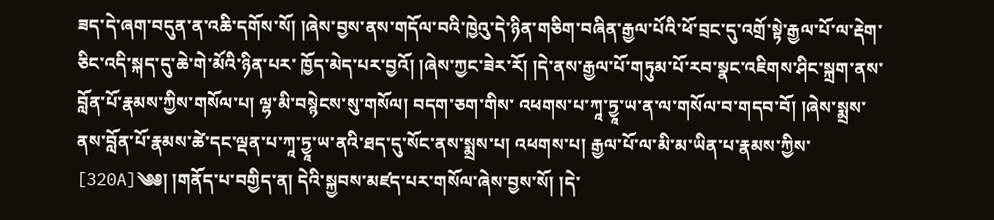ཟད་དེ་ཞག་བདུན་ན་འཆི་དགོས་སོ། །ཞེས་བྱས་ནས་གདོལ་བའི་ཁྱེའུ་དེ་ཉིན་གཅིག་བཞིན་རྒྱལ་པོའི་ཕོ་བྲང་དུ་འགྲོ་སྟེ་རྒྱལ་པོ་ལ་རྡེག་ཅིང་འདི་སྐད་དུ་ཆེ་གེ་མོའི་ཉིན་པར་ ཁྱོད་མེད་པར་བྱའོ། །ཞེས་ཀྱང་ཟེར་རོ། །དེ་ནས་རྒྱལ་པོ་གཏུམ་པོ་རབ་སྣང་འཇིགས་ཤིང་སྐྲག་ནས་བློན་པོ་རྣམས་ཀྱིས་གསོལ་པ། ལྷ་མི་བསྙེངས་སུ་གསོལ། བདག་ཅག་གིས་ འཕགས་པ་ཀཱ་ཏྱཱ་ཡ་ན་ལ་གསོལ་བ་གདབ་བོ། །ཞེས་སྨྲས་ནས་བློན་པོ་རྣམས་ཚེ་དང་ལྡན་པ་ཀཱ་ཏྱཱ་ཡ་ནའི་ཐད་དུ་སོང་ནས་སྨྲས་པ། འཕགས་པ། རྒྱལ་པོ་ལ་མི་མ་ཡིན་པ་རྣམས་ཀྱིས་ [320A]༄༅། །གནོད་པ་བགྱིད་ན། དེའི་སྐྱབས་མཛད་པར་གསོལ་ཞེས་བྱས་སོ། །དེ་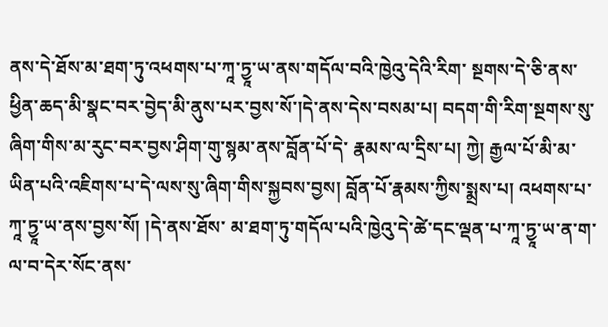ནས་དེ་ཐོས་མ་ཐག་ཏུ་འཕགས་པ་ཀཱ་ཏྱཱ་ཡ་ནས་གདོལ་བའི་ཁྱེའུ་དེའི་རིག་ སྔགས་དེ་ཅི་ནས་ཕྱིན་ཆད་མི་སྣང་བར་བྱེད་མི་ནུས་པར་བྱས་སོ་།དེ་ནས་དེས་བསམ་པ། བདག་གི་རིག་སྔགས་སུ་ཞིག་གིས་མ་རུང་བར་བྱས་ཤིག་གུ་སྙམ་ནས་བློན་པོ་དེ་ རྣམས་ལ་དྲིས་པ། ཀྱེ། རྒྱལ་པོ་མི་མ་ཡིན་པའི་འཇིགས་པ་དེ་ལས་སུ་ཞིག་གིས་སྐྱབས་བྱས། བློན་པོ་རྣམས་ཀྱིས་སྨྲས་པ། འཕགས་པ་ཀཱ་ཏྱཱ་ཡ་ནས་བྱས་སོ། །དེ་ནས་ཐོས་ མ་ཐག་ཏུ་གདོལ་པའི་ཁྱེའུ་དེ་ཚེ་དང་ལྡན་པ་ཀཱ་ཏྱཱ་ཡ་ན་ག་ལ་བ་དེར་སོང་ནས་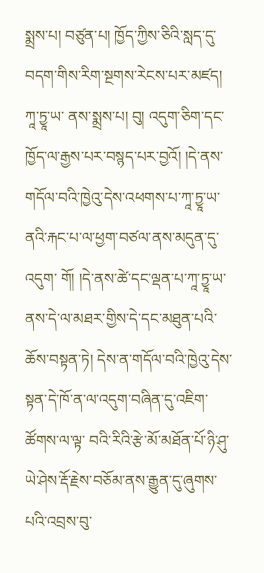སྨྲས་པ། བཙུན་པ། ཁྱོད་ཀྱིས་ཅིའི་སླད་དུ་བདག་གིས་རིག་སྔགས་རེངས་པར་མཛད། ཀཱ་ཏྱཱ་ཡ་ ནས་སྨྲས་པ། བུ། འདུག་ཅིག་དང་ཁྱོད་ལ་རྒྱས་པར་བསྙད་པར་བྱའོ། །དེ་ནས་གདོལ་བའི་ཁྱེའུ་དེས་འཕགས་པ་ཀཱ་ཏྱཱ་ཡ་ནའི་རྐང་པ་ལ་ཕྱག་བཙལ་ནས་མདུན་དུ་འདུག་ གོ། །དེ་ནས་ཚེ་དང་ལྡན་པ་ཀཱ་ཏྱཱ་ཡ་ནས་དེ་ལ་མཐར་གྱིས་དེ་དང་མཐུན་པའི་ཆོས་བསྟན་ཏེ། དེས་ན་གདོལ་བའི་ཁྱེའུ་དེས་སྟན་དེ་ཁོ་ན་ལ་འདུག་བཞིན་དུ་འཇིག་ཚོགས་ལ་ལྟ་ བའི་རིའི་རྩེ་མོ་མཐོན་པོ་ཉི་ཤུ་ཡེ་ཤེས་རྡོ་རྗེས་བཅོམ་ནས་རྒྱུན་དུ་ཞུགས་པའི་འབྲས་བུ་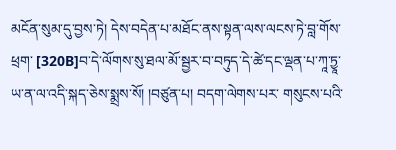མངོན་སུམ་དུ་བྱས་ཏེ། དེས་བདེན་པ་མཐོང་ནས་སྟན་ལས་ལངས་ཏེ་བླ་གོས་ཕྲག་ [320B]བ་དེ་ལོགས་སུ་ཐལ་མོ་སྦྱར་བ་བཏུད་དེ་ཚེ་དང་ལྡན་པ་ཀཱ་ཏྱཱ་ཡ་ན་ལ་འདི་སྐད་ཅེས་སྨྲས་སོ། །བཙུན་པ། བདག་ལེགས་པར་ གསུངས་པའི་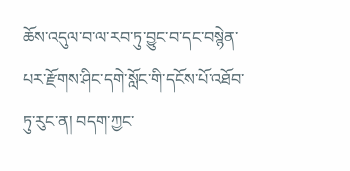ཆོས་འདུལ་བ་ལ་རབ་ཏུ་བྱུང་བ་དང་བསྙེན་པར་རྫོགས་ཤིང་དགེ་སློང་གི་དངོས་པོ་འཐོབ་ཏུ་རུང་ན། བདག་ཀྱང་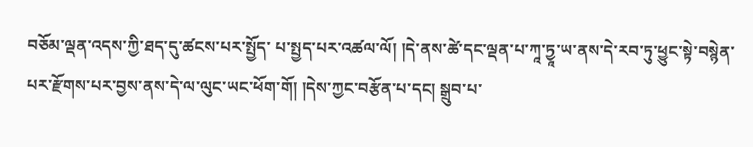བཅོམ་ལྡན་འདས་ཀྱི་ཐད་དུ་ཚངས་པར་སྤྱོད་ པ་སྤྱད་པར་འཚལ་ལོ། །དེ་ནས་ཚེ་དང་ལྡན་པ་ཀཱ་ཏྱཱ་ཡ་ནས་དེ་རབ་ཏུ་ཕྱུང་སྟེ་བསྙེན་པར་རྫོགས་པར་བྱས་ནས་དེ་ལ་ལུང་ཡང་ཕོག་གོ། །དེས་ཀྱང་བརྩོན་པ་དང། སྒྲུབ་པ་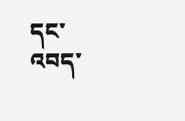དང་ འབད་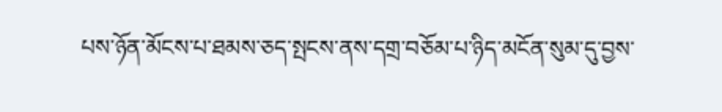པས་ཉོན་མོངས་པ་ཐམས་ཅད་སྤངས་ནས་དགྲ་བཅོམ་པ་ཉིད་མངོན་སུམ་དུ་བྱས་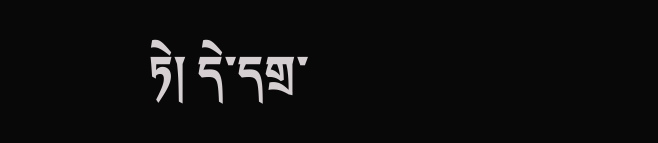ཏེ། དེ་དགྲ་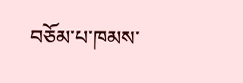བཅོམ་པ་ཁམས་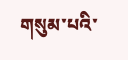གསུམ་པའི་